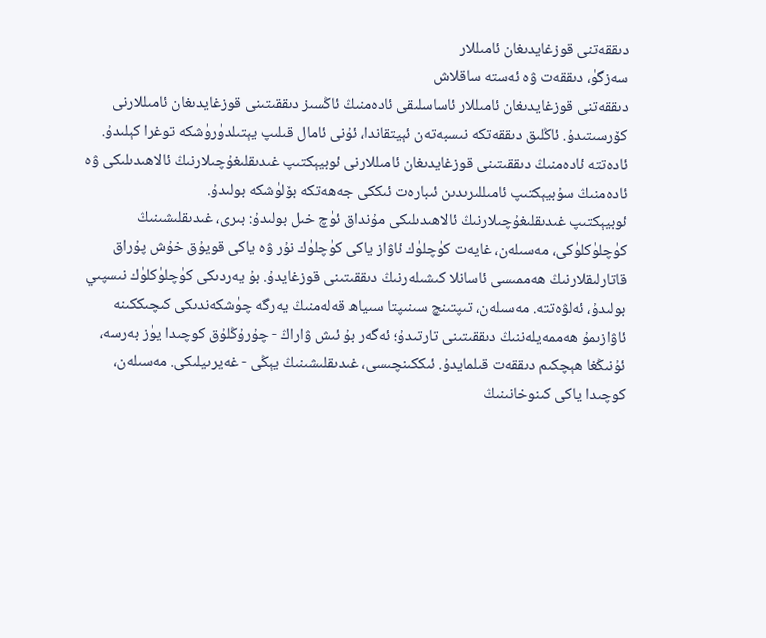دىققەتنى قوزغايدىغان ئامىللار
سەزگۈ، دىققەت ۋە ئەستە ساقلاش
دىققەتنى قوزغايدىغان ئامىللار ئاساسلىقى ئادەمنىڭ ئاڭسىز دىققىتىنى قوزغايدىغان ئامىللارنى كۆرسىتىدۇ. ئاڭلىق دىققەتكە نىسبەتەن ئېيتقاندا، ئۇنى ئامال قىلىپ يېتىلدۈرۈشكە توغرا كېلىدۇ.
ئادەتتە ئادەمنىڭ دىققىتىنى قوزغايدىغان ئامىللارنى ئوبيېكتىپ غىدىقلىغۇچىلارنىڭ ئالاھىدىلىكى ۋە ئادەمنىڭ سۇبيېكتىپ ئامىللىرىدىن ئىبارەت ئىككى جەھەتكە بۆلۈشكە بولىدۇ.
ئوبيېكتىپ غىدىقلىغۇچىلارنىڭ ئالاھىدىلىكى مۇنداق ئۈچ خىل بولىدۇ: بىرى، غىدىقلىشىنىڭ كۈچلۈكلۈكى، مەسىلەن، غايەت كۈچلۈك ئاۋاز ياكى كۈچلۈك نۇر ۋە ياكى قويۇق خۇش پۇراق قاتارلىقلارنىڭ ھەممىسى ئاسانلا كىشىلەرنىڭ دىققىتىنى قوزغايدۇ. بۇ يەردىكى كۈچلۈكلۈك نىسپىي بولىدۇ، ئەلۋەتتە. مەسىلەن، تىپتىنچ سىنىپتا سىياھ قەلەمنىڭ يەرگە چۈشكەندىكى كىچىككىنە ئاۋازىمۇ ھەممەيلەننىڭ دىققىتىنى تارتىدۇ؛ ئەگەر بۇ ئىش ۋاراڭ - چۇرۇڭلۇق كوچىدا يۈز بەرسە، ئۇنىڭغا ھېچكىم دىققەت قىلمايدۇ. ئىككىنچىسى، غىدىقلىشىنىڭ يېڭى - غەيرىيلىكى. مەسىلەن، كوچىدا ياكى كىنوخانىنىڭ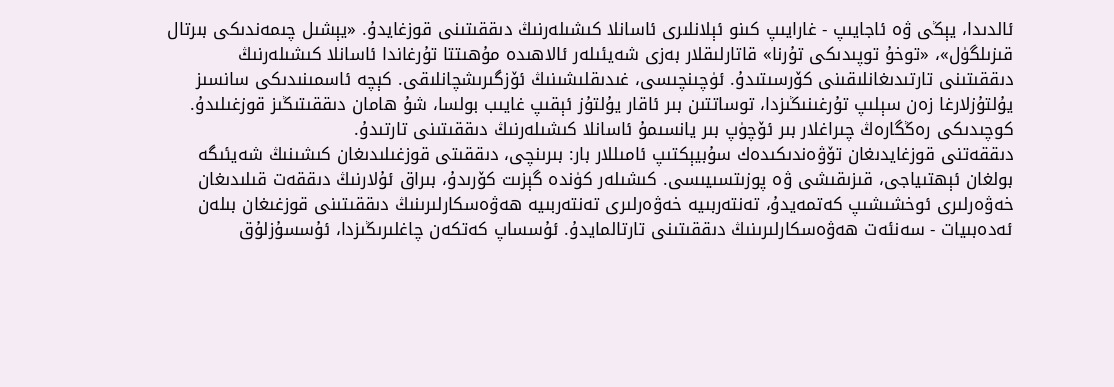ئالدىدا، يېڭى ۋە ئاجايىپ - غارايىپ كىنو ئېلانلىرى ئاسانلا كىشىلەرنىڭ دىققىتىنى قوزغايدۇ. «يېشىل چىمەندىكى بىرتال قىزىلگۈل»، «توخۇ توپىدىكى تۇرنا» قاتارلىقلار بەزى شەيئىلەر ئالاھىدە مۇھىتتا تۇرغاندا ئاسانلا كىشىلەرنىڭ دىققىتىنى تارتىدىغانلىقىنى كۆرسىتىدۇ. ئۈچىنچىسى، غىدىقلىشىنىڭ ئۆزگىرىشچانلىقى. كېچە ئاسمىنىدىكى سانسىز يۇلتۇزلارغا زەن سېلىپ تۇرغىنىڭىزدا، توساتتىن بىر ئاقار يۇلتۇز ئېقىپ غايىب بولسا، شۇ ھامان دىققىتىڭىز قوزغىلىدۇ. كوچىدىكى رەڭگارەڭ چىراغلار بىر ئۆچۈپ بىر يانسىمۇ ئاسانلا كىشىلەرنىڭ دىققىتىنى تارتىدۇ.
دىققەتنى قوزغايدىغان تۆۋەندىكىدەك سۇبيېكتىپ ئامىللار بار: بىرىنچى، دىققىتى قوزغىلىدىغان كىشىنىڭ شەيئىگە بولغان ئېھتىياجى، قىزىقىشى ۋە پوزىتسىيىسى. كىشىلەر كۈندە گېزىت كۆرىدۇ، بىراق ئۇلارنىڭ دىققەت قىلىدىغان خەۋەرلىرى ئوخشىشىپ كەتمەيدۇ، تەنتەربىيە خەۋەرلىرى تەنتەربىيە ھەۋەسكارلىرىنىڭ دىققىتىنى قوزغىغان بىلەن ئەدەبىيات - سەنئەت ھەۋەسكارلىرىنىڭ دىققىتىنى تارتالمايدۇ. ئۇسساپ كەتكەن چاغلىرىڭىزدا، ئۇسسۇزلۇق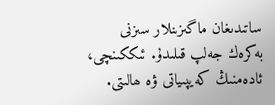ساتىدىغان ماگىزىنلار سىزنى بەكرەك جەلپ قىلىدۇ. ئىككىنچى، ئادەمنىڭ كەيپىياتى ۋە ھالىتى.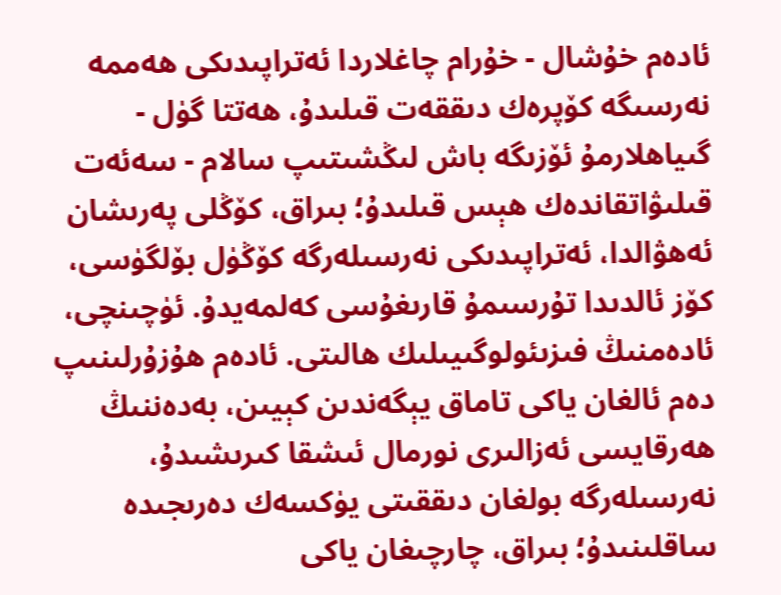ئادەم خۇشال - خۇرام چاغلاردا ئەتراپىدىكى ھەممە نەرسىگە كۆپرەك دىققەت قىلىدۇ، ھەتتا گۈل - گىياھلارمۇ ئۆزىگە باش لىڭشىتىپ سالام - سەئەت قىلىۋاتقاندەك ھېس قىلىدۇ؛ بىراق، كۆڭلى پەرىشان ئەھۋالدا، ئەتراپىدىكى نەرسىلەرگە كۆڭۈل بۆلگۈسى، كۆز ئالدىدا تۇرسىمۇ قارىغۇسى كەلمەيدۇ. ئۈچىنچى، ئادەمنىڭ فىزىئولوگىيىلىك ھالىتى. ئادەم ھۇزۇرلىنىپ دەم ئالغان ياكى تاماق يېگەندىن كېيىن، بەدەننىڭ ھەرقايسى ئەزالىرى نورمال ئىشقا كىرىشىدۇ، نەرسىلەرگە بولغان دىققىتى يۈكسەك دەرىجىدە ساقلىنىدۇ؛ بىراق، چارچىغان ياكى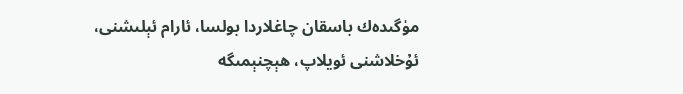مۈگىدەك باسقان چاغلاردا بولسا، ئارام ئېلىشنى، ئۇخلاشنى ئويلاپ، ھېچنېمىگە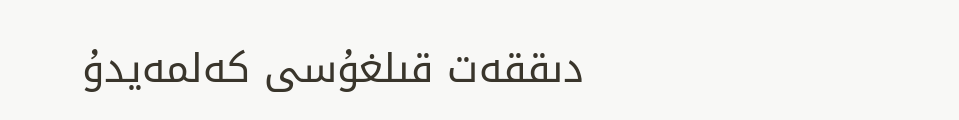دىققەت قىلغۇسى كەلمەيدۇ